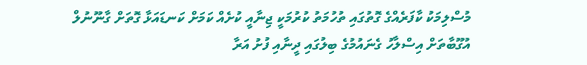މުސްލިމަކު ކާފަރެއްގެ ގޮތުގައި ތުހުމަތު ކުރުމަކީ ޖިނާއީ ކުށެއް ކަމަށް ކަނޑައަޅާ ގޮތަށް ގާނޫނުލް އުގޫބާތަށް އިސްލާހު ގެނައުމުގެ ބިލުގައި ދީނާއި ފުށު އަރާ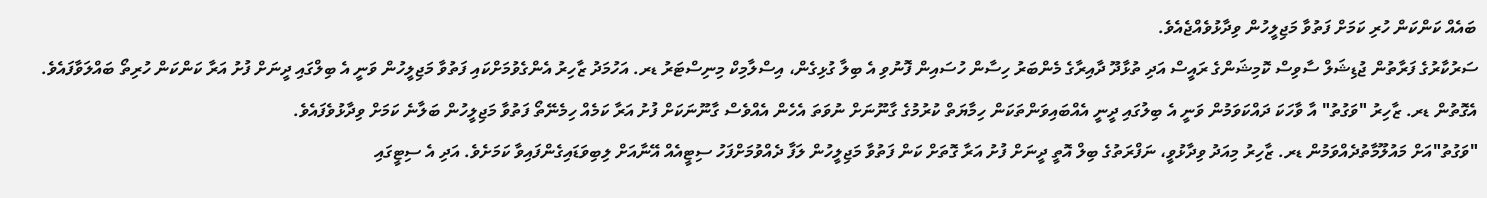ބައެއް ކަންކަން ހުރި ކަމަށް ފަތުވާ މަޖިލީހުން ވިދާޅުވެއްޖެއެވެ.
ސަރުކާރުގެ ފަރާތުން ޖުޑިޝަލް ސާވިސް ކޮމިޝަންގެ ރައީސް އަދި ތުޅާދޫ ދާއިރާގެ މެންބަރު ހިސާން ހުސައިން ފޮނުވި އެ ބިލާ ގުޅިގެން، އިސްލާމިކް މިނިސްޓަރު ޑރ. އަހުމަދު ޒާހިރު އެންގެވުމަށްކައި ފަތުވާ މަޖިލީހުން ވަނީ އެ ބިލްގައި ދީނަށް ފުށު އަރާ ކަންކަން ހުރިތޯ ބައްލަވާފައެވެ.
އެގޮތުން ޑރ. ޒާހިރު "ވަގުތު" އާ ވާހަކަ ދައްކަވަމުން ވަނީ އެ ބިލުގައި ދީނީ އެއްބައިވަންތަކަން ހިމާޔަތް ކުރުމުގެ ގާނޫނަށް ނުވަތަ އެހެން އެއްވެސް ގާނޫނަކަށް ފުށު އަރާ ކަމެއް ހިމެނޭތޯ ފަތުވާ މަޖިލީހުން ބަލާނެ ކަމަށް ވިދާޅުވެފައެވެ.
"ވަގުތު"އަށް މައުލޫމާތުދެއްވަމުން ޑރ. ޒާހިރު މިއަދު ވިދާޅުވީ، ނަފްރަތުގެ ބިލް އޮތީ ދީނަށް ފުށު އަރާ ގޮތަށް ކަން ފަތުވާ މަޖިލީހުން ލަފާ ދެއްވުމަށްފަހު ސިޓީއެއް އޭނާއަށް ލިބިވަޑައިގެންފައިވާ ކަމަށެވެ. އަދި އެ ސިޓީގައި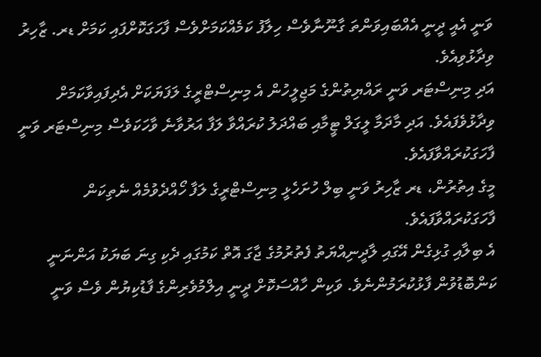ވަނީ އެއީ ދީނީ އެއްބައިވަންތަ ގާނޫނާވެސް ހިލާފު ކަމެއްކަމަށްވެސް ފާހަގަކޮށްފައި ކަމަށް ޑރ. ޒާހިރު ވިދާޅުވިއެވެ.
އަދި މިނިސްޓަރ ވަނީ ރައްޔިތުންގެ މަޖިލީހުން އެ މިނިސްޓްރީގެ ލަފަޔަކަށް އެދިފައިވާކަމަށް ވިދާޅުވެފައެވެ. އަދި މާދަމާ ލީގަލް ޓީމާއި ބައްދަލު ކުރައްވާ ލަފާ އަރުވާނެ ވާހަކަވެސް މިނިސްޓަރ ވަނީ ފާހަގަކުރައްވާފައެވެ.
މީގެ އިތުރުން، ޑރ ޒާހިރު ވަނީ ބިލް ހުށަހެޅީ މިނިސްޓްރީގެ ލަފާ ހޯއްދެވުމެއް ނެތިކަން ފާހަގަކުރައްވާފައެވެ.
އެ ބިލާއި ގުޅިގެން އޭގައި ލާދީނިއްޔަތު ފެތުރުމުގެ ޖާގަ އޮތް ކަމުގައި ދެކި ގިނަ ބަޔަކު އަންނަނީ ކަންބޮޑުވުން ފާޅުކުރަމުންނެވެ. ވަކިން ހާއްސަކޮށް ދީނީ އިލްމުވެރިންގެ ފާޑުކިޔުން ވެސް ވަނީ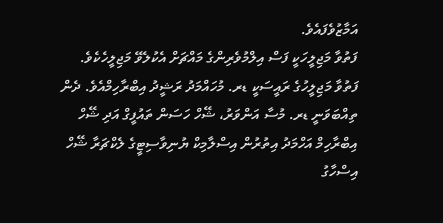އަމާޒުވެފައެވެ.
ފަތުވާ މަޖިލީހަކީ ފަސް އިލްމުވެރިންގެ މައްޗަށް އެކުލެވޭ މަޖިލީހެކެވެ. ފަތުވާ މަޖިލީހުގެ ރައީސަކީ ޑރ. މުހައްމަދު ރަޝީދު އިބްރާހިމްއެވެ. ދެން ތިއްބަވަނީ ޑރ. މުސާ އަންވަރު، ޝޭހް ހަސަން ތައުފީގް އަދި ޝޭހް އިބްރާހިމް އަހްމަދު އިތުރުން އިސްލާމިކް ޔުނިވާސިޓީގެ ލެކްޗަރާ ޝޭހް އިސްހާގު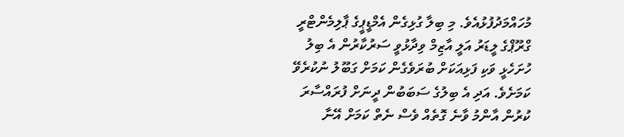މުހައްމަދުފުޅުއެވެ. މި ބިލާ ގުޅިގެން އެމްޑީޕީގެ ޕާލިމެންޓްރީ ގްރޫޕްގެ ލީޑަރު އަލީ އާޒިމް ވިދާޅުވީ ސަރުކާރުން އެ ބިލު ހުށަހެޅީ ވަކި ފަޅިއަކަށް ބުރަވެގެން ކަމަށް ގަބޫލު ނުކުރެވޭ ކަމަށެވެ. އަދި އެ ބިލުގެ ސަބަބުން ދީނަށް ފުރައްސާރަ ކުރުން އާންމު ވާނެ ގޮތެއް ވެސް ނެތް ކަމަށް އޭނާ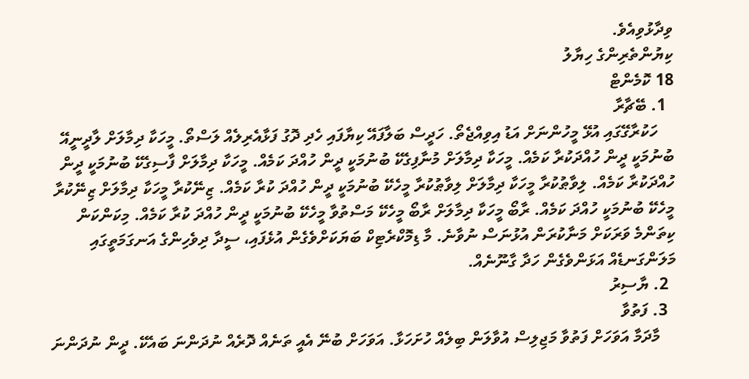ވިދާޅުވިއެވެ.
ކިޔުންތެރިންގެ ހިޔާލު
18 ކޮމެންޓް
  1. ބޭޗާރާ
    ހަކުރާގޭގައި އުޅޭ މީހުންނަށް އަޑު އިވިއްޖެތޯ. ހަދީސް ބަލާފައޭ ކިޔާފައި ހެދި ދޮގު ފަޅާއެރިލެއް ލަސްތޯ. މީހަކާ ދިމާލަށް ލާދީނީއޭ ބުނުމަކީ ދީން ހުއްދަކުރާ ކަމެއް. މީހަކާ ދިމާލަށް މުނާފިގެކޭ ބުނުމަކީ ދީން ހުއްދަ ކަމެއް. މީހަކާ ދިމާލަށް ފާސިގެކޭ ބުނުމަކީ ދީން ހުއްދަކުރާ ކަމެއް. ލިވާޠުކުރާ މީހަކާ ދިމާލަށް ލިވާޠުކުރާ މީހެކޭ ބުނުމަކީ ދީން ހުއްދަ ކުރާ ކަމެއް. ޒިނޭކުރާ މީހަކާ ދިމާލަށް ޒިނޭކުރާ މީހެކޭ ބުނުމަކީ ހުއްދަ ކަމެއް. ރާބޯ މީހަކާ ދިމާލަށް ރާބޯ މީހެކޭ މަސްތުވާ މީހެކޭ ބުނުމަކީ ދީން ހުއްދަ ކުރާ ކަމެއް. މިކަންކަން ކިތަންމެ ވަރަކަށް މަނާކުރަން އުޅުނަސް ނުވާނެ. މާ ޑިމޮކްރެޓިކް ބަޔަކަށްވެގެން އުޅެފައި، ސީދާ ދިވެހިންގެ އަނގަމަތީގައި މަލަންގަނޑެއް އަޅަންވެގެން ހަދާ ގާނޫނެއް.
  2. ޔާސިރު
  3. ފަތުވާ
    މާދަމާ އަވަހަށް ފަތުވާ މަޖިލިސް އުވާލަން ބިލެއް ހުށަހަޅާ. އަވަހަށް ބުނޭ އެއީ ތަނެއް ދޮރެއް ނުދަންނަ ބައެކޭ. ދީން ނުދަންނަ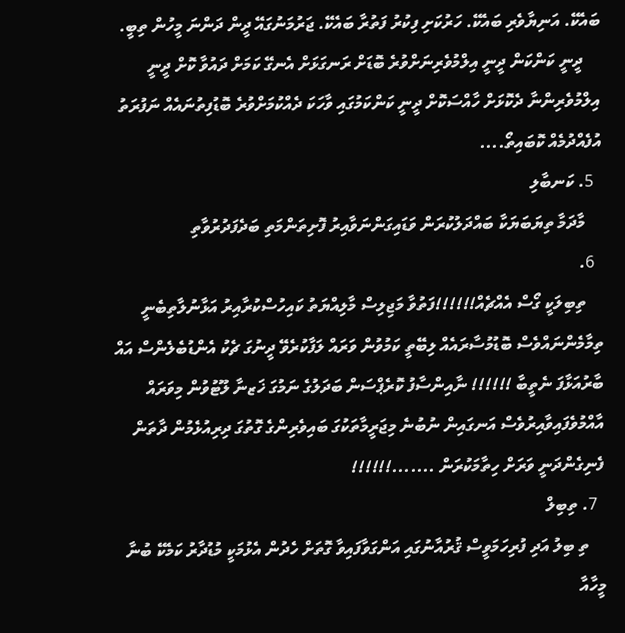ބައެކޭ. އަނިޔާވެރި ބައެކޭ. ހަރުކަށި ފިކުރު ފަތުރާ ބައެކޭ. ޖަރުމަނުގައޭ ދީން ދަންނަ މީހުން ތިބީ.
    ދީނީ ކަންކަން ދީނީ އިލްމުވެރިނަށްވުރެ ބޮޑަށް ރަނގަޅަށް އެނގޭ ކަމަށް ދައުވާ ކޮށް ދީނީ އިލްމުވެރިންނާ ދެކޮޅަށް ހާއްސަކޮށް ދީނީ ކަންކަމުގައި ވާހަކަ ދެއްކުމަށްވުރެ ބޮޑުފިތުނައެއް ނަފުރަތު އުފެއްދުމެއް ކޮބައިތޯ....
  5. ކަނބާލި
    މާދަމާ ތިޔަބަޔަކާ ބައްދަލުކުރަން ވަޑައިގަންނަވާއިރު ފޮށިތަންމަތި ބަދެފަދުރުވާތި
  6.
    ތިބިލަކީ ގޯސް އެއްޗެއް!!!!!!ފަތުވާ މަޖިލިސް މާލިއްޔަތު ކައިހުސްކުރާއިރު އަޅާނުލާތިބެނީ ތިމާމެންނައްވެސް ބޮޑުމުސާރައެއް ލިބޭތީ ކަމުވުން ވަރައް ލަފާކުރެވޭ ދީނުގަ ޗެކު އެންޑުބެލެންސް އައް ބާރުއަޅާފަ ނެތީބާ !!!!!! ނާއިންސާފު ކޮރެޕްސަން ބަދަލުގެ ނަމުގަ ޚަޒނާ ލޫޓުވުން މިވަރައް އާއްމުވެފައިވާއިރުވެސް އަނގައިން ނުބުނެ މިޖަރީމާތަކުގަ ބައިވެރިންގެ ގޮތުގަ ދިރިއުޅެމުން ދާތަން ފެނިގެންދަނީ ވަރަށް ހިތާމަކުރަން .......!!!!!!
  7. ތިބިލް
    ތި ބިލު އަދި ފުރިހަމަވީސް ޤުރުއާނުގައި އަންގަވާފައިވާ ގޮތަށް ހެދުން އެޅުމަކީ މުޑުދާރު ކަމެކޭ ބުނާ މީހާއާ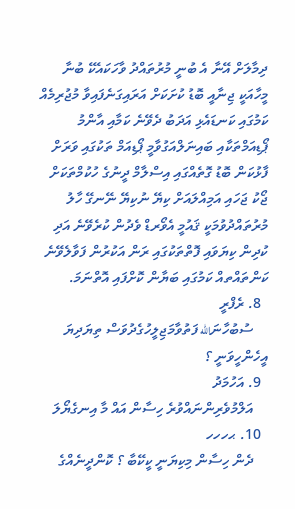ދިމާލަށް އޭނާ އެ ބުނީ މުރުތައްދު ވާހަކައެކޭ ބުނާ މީހާއަކީ ޖިނާއީ ބޮޑު ކުށަކަށް އަރައިގަނެފައިވާ މުޖުރިމެއް ކަމުގައި ކަނޑައެޅި އަދަބު ދެވޭނެ ކަމާއި އާންމު ޕޯޑިއަމްތަކާއި ބައިނަލްއަގުވާމީ ޕޯޑިއަމް ތަކުގައި ވަރަށް ފާޅުކަން ބޮޑު ގޮތެއްގައި އިސްލާމް ދީނުގެ ހުކުމްތަކަށް ޖޯކު ޖަހައި އަމިއްލައަށް ކިޔޭ ނުކިޔޭ ނޭނގޭ ހާލު މުރުތައްދުވުމަކީ ޤައުމީ އެވޯރޑް ވެދުން ކުރެވޭނެ އަދި ކުދިން ކިޔަވައި ފޮތްތަކުގައި ރަން އަކުރުން ފަވާލެވޭނެ ކަންތައްތއް ކަމުގައި ބަޔާން ކޮށްފައި އޮތްނަމަ.
  8. ރެފްރީ
    ސުބުހާނަالله ފަތުވާމަޖިލީހުގެދުވަސް ތިޔަދިޔަ އީހެންހީވަނީ ؟
  9. އަހުމަދު
    އަލްމުވެރިންނައްވުރެ ހިސާން އައް މާ އިނގެޔޯލަ
  10. ޙހހހ
    ދެން ހިސާން މިކިޔަނީ ކީކޭބާ ؟ ކޮންދީނެއްގެ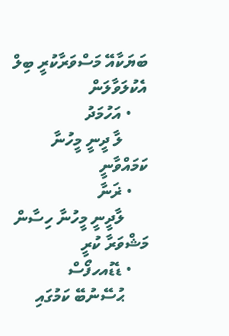ބަޔަކާއޭ މަސްވަރާކުރީ ބިލް އެކުލަވާލަން
    • އަހުމަދު
      ލާ ދީނީ މީހުނާ ކަމައްވާނީ
    • ޜަނާ
      ލާދީނީ މީހުނާ ހިސާން މަޝްވަރާ ކުރީ
    • ޑެޑުއހފޯސް
      ޙުސޭނުބޭ ކަމުގައި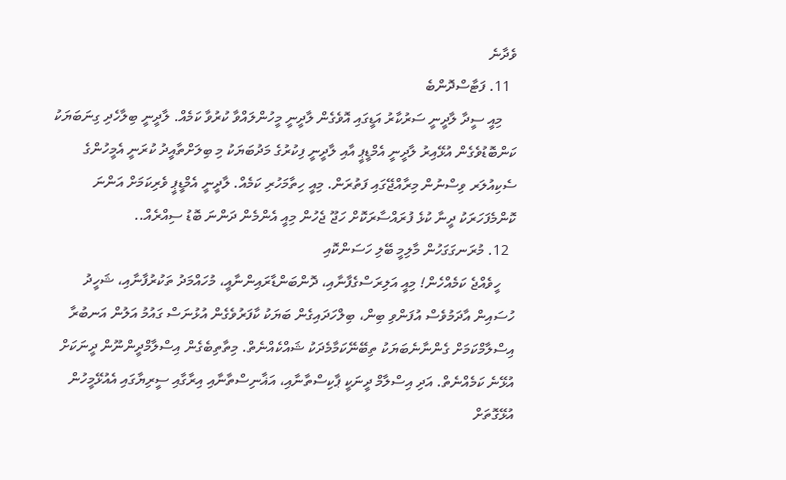ވެދާނެ
  11. ފަޓާސްދޮންބެ
    މިއީ ސީދާ ލާދީނީ ސަރުކާރު އަޑީގައި އޮވެގެން ލާދީނީ މީހުންލައްވާ ކުރުވާ ކަމެއް. ލާދީނީ ބިލާހެދި ގިނަބަޔަކު ކަންބޮޑުވެގެން އުޅޭއިރު ލާދީނީ އެމްޑީޕީ އާއި ލާދީނީ ފިކުރުގެ މަދުބަޔަކު މި ބިލަށްތާއީދު ކުރަނީ އެމީހުންގެ ސެކިއުލަރ ވިސްނުން މިރާއްޖޭގައި ފަތުރަން. މިއީ ހިތާމަހުރި ކަމެއް. ލާދީނީ އެމްޑީޕީ ވެރިކަމަށް އަންނަ ކޮންމެފަހަރަކު ދީނާ ކުޅެ ފުރައްސާރަކޮށް ހަޖޫ ޖެހުން މިއީ އެންމެން ދަންނަ ބޮޑު ސިއްރެއް..
  12. މުރަނގަގަހުން މާލިމީ ބޭލި ހަސަންކޮއި
    ހީވެއްޖެ ކަމެއްހެން! މިއީ އަލިރަސްގެފާނާއި، ދޮންބަންޑާރައިންނާއީ، މުހައްމަދު ތަކުރުފާނާއި، ޝަހީދު ހުސައިން އާދަމުވެސް އުފަންވި ބިން، ބިލްހަދައިގެން ބަޔަކު ކާފަރުވެގެން އުޅުނަސް ގައުމު އަލުން އަނބުރާ އިސްލާމްކަމަށް ގެންނާނެބަޔަކު ތިބޭނޭކަމާމެދަކު ޝައްކެއްނެތް. މިތާތިބެގެން އިސްލާމްދީންނޫން ދީނަކަށް އުޅޭނެ ކަމެއްނެތް. އަދި އިސްލާމް ދީނަކީ ޕާކިސްތާނާއި، އަޣާނިސްތާނާއި އިރާގާއި ސީރިޔާގައި އެއުޅޭމީހުން އުޅޭގޮތަށް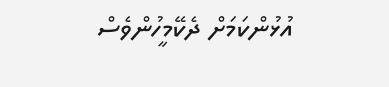އުޅުންކަމަށް ދެކޭމީހުންވެސް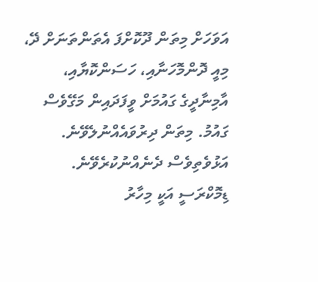އަވަހަށް މިތަން ދޫކޮށްފަ އެތަންތަނަށް ދޭ، މިއީ ދޮންމޮހަނާއި، ހަސަންކޮޔާއި، އާމިނާދީގެ ގައުމަށް ވީފަދައިން މަގޭވެސް ގައުމު. މިތަން ދިރުވައެއްނުލެވޭނެ. އަޅުވެތިވެސް ދެނެއްނުކުރެވޭނެ. ޑިމޮކްރަސީ އަކީ މިހާރު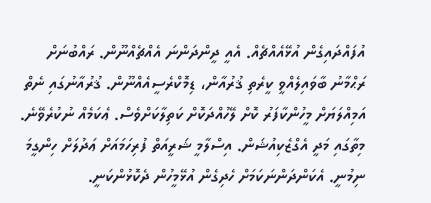އުފައްދައިގެން އުޅޭއެއްޗެއް. އެއީ ދީންދަންނަ އެއްޗެއްނޫން. ރައްބުނަށް ރަޙްމާނު ބާވައިލެއްވީ ކީރެތި ޤުރުއާން، ޑިމޮކްރެސީއެއްނޫން. ޤުރުއާނުގައި ނެތް އަމިއްލަޔަށް މީހުންކާފަރު ކޮށް ލޭހުއްދަކޮށް ކަތިލާކަށްވެސް. ޢެކަމެއް ނުކުރެވޭނެ. މިތާގައި މަދީ އެގްޒެކިއުޝަން. އިސްލާމީ ޝަރީއަތް ފުރިހަމައަށް ޢަދުލަށް ހިންގީމަ ނިމުނީ. އެކަންދަންނަކަމަށް ހެދިގެން އުޅޭމީހުން ދެކޮޅުންކަނީ.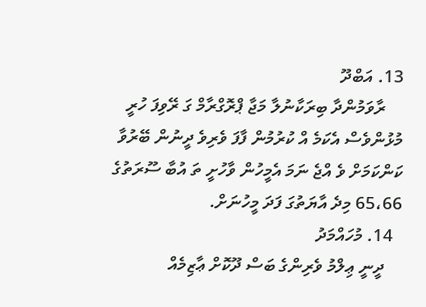13. އަބްދޫ
    ރާވަމުންދާ ބިރަކާނުލާ މަޖާ ޕްރޮގްރާމް ގަ ރޭވިފަ ހުރީ މުޅުންވެސް އެކަމެ އް ކުރުމުން ފާފަ ވެރިވެ ދީނުން ބޭރުވާ ކަންކަމަށް ވެ އްޖެ ނަމަ އެމީހުން ވާހުށީ ތަ އުބާ ސޫރަތުގެ 65،66 މިދެ އާޔަތުގަ ފަދަ މީހުނަށް.
  14. މުހައްމަދު
    ދީނީ ޢިލްމު ވެރިންގެ ބަސް ދޫކޮށް ޢާޒިމެއް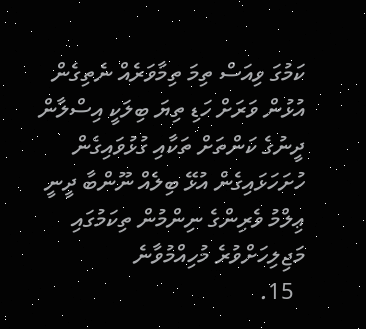ކަމުގަ ވިއަސް ތިމަ ތިމާވަރެއް ނެތިގެން އުޅުން ވަރަށް ހަޑި ތިޔަ ބިލަކީ އިސްލާން ދީނުގެ ކަންތަށް ތަކާއި ގުޅުވައިގެން ހުށަހަޅައިގެން އުޅޭ ބިލެއް ނޫންބާ ދީނީ ޢިލްމު ވެރިންގެ ނިންމުން ތިކަމުގައި މަޖިލިހަށްވުރެ މުހިއްމުވާނެ
  15.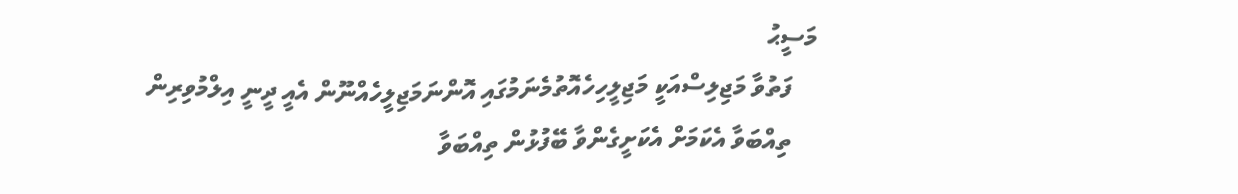މަސީޙު
    ފަތުވާ މަޖިލިސްއަކީ މަޖިލީހިހެއޮތުމެނަމުގައި އޮންނަމަޖިލީހެއްނޫން އެއީ ދީނީ އިލްމުވިރިން
    ތިއްބަވާ އެކަމަށް އެކަށީގެންވާ ބޭފުޅުން ތިއްބަވާ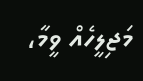މަޖިލީހެއް ވީމާ،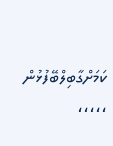ކަމަށްގާބިލްބޭފުޅުން ،،،،،